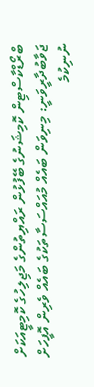ބްރޯޑްކާސްޓިން ކޮމިޝަނުގެ ބޭފުޅުން ރައްޔިތުންގެ މަޖިލިހުގެ ކޮމިޓީއަކަށް ޖަވާބުދާރީވަނީ: މިނިވަން ބައެއް މުއައްސަސާތަކުގެ ބައެއް ވެރިން އޮފީހަށް ނުނިކުމެ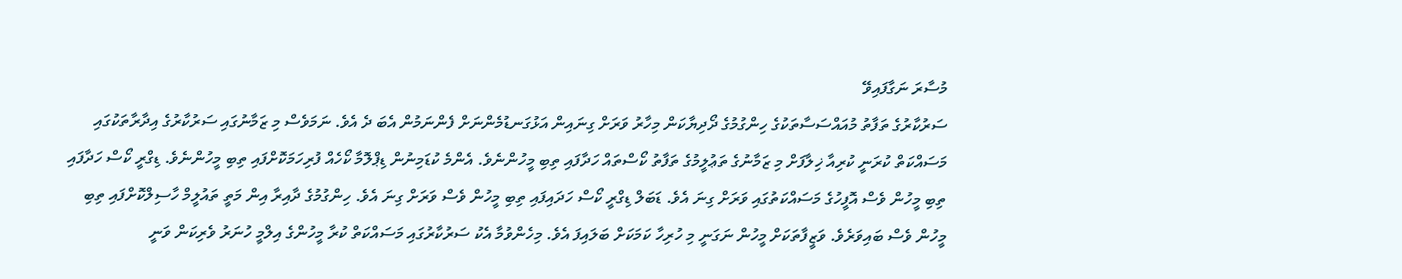މުސާރަ ނަގާފައިވޭ
ސަރުކާރުގެ ތަފާތު މުއައްސަސާތަކުގެ ހިންގުމުގެ ދޯދިޔާކަން މިހާރު ވަރަށް ގިނައިން އަޅުގަނޑުމެންނަށް ފެންނަމުން އެބަ ދެ އެވެ. ނަމަވެސް މި ޒަމާނުގައި ސަރުކާރުގެ އިދާރާތަކުގައި މަސައްކަތް ކުރަނީ ކުރިއާ ޚިލާފަށް މި ޒަމާނުގެ ތަޢުލީމުގެ ތަފާތު ކޯސްތައް ހަދާފައި ތިބި މީހުންނެވެ. އެންމެ ކުޑަމިނުން ޑިޕްލޮމާ ކޯހެއް ފުރިހަމަކޮށްފައި ތިބި މީހުންނެވެ. ޑިގްރީ ކޯސް ހަދާފައި ތިބި މީހުން ވެސް އޮފީހުގެ މަސައްކަތުގައި ވަރަށް ގިނަ އެވެ. ޑަބަލް ޑިގްރީ ކޯސް ހަދައިފައި ތިބި މީހުން ވެސް ވަރަށް ގިނަ އެވެ. ހިންގުމުގެ ދާއިރާ އިން މަތީ ތައުލީމް ހާސިލްކޮށްފައި ތިބި މީހުން ވެސް ބައިވަރެވެ. ވަޒީފާތަކަށް މީހުން ނަގަނީ މި ހުރިހާ ކަމަކަށް ބަލައިފަ އެވެ. މިހެންވުމާ އެކު ސަރުކާރުގައި މަސައްކަތް ކުރާ މީހުންގެ އިލްމީ ހުނަރު ވެރިކަން ވަނީ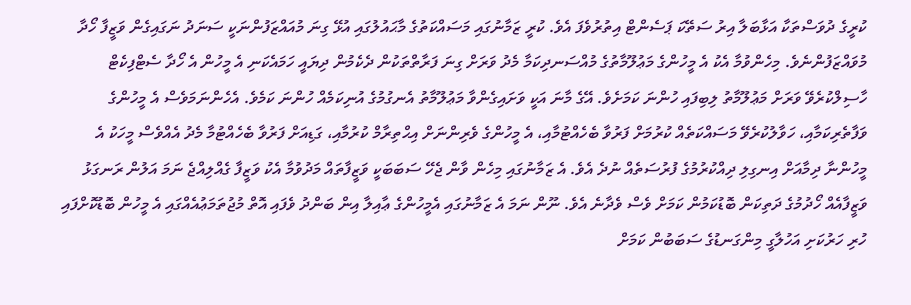ކުރީގެ ދުވަސްތަކާ އަޅާބަލާ އިރު ސަތޭކަ ޕަސެންޓް އިތުރުވެފަ އެވެ. ކުރީ ޒަމާނުގައި މަސައްކަތުގެ މާޙައުލުގައި އުޅޭ ގިނަ މުއައްޒަފުންނަކީ ސަނަދު ނަގައިގެން ވަޒީފާ ހޯދާ މުވައްޒަފުންނެވެ. މިހެންވުމާ އެކު އެ މީހުންގެ މަޢުލޫމާތުގެ މުއްސަނދިކަމާ މެދު ވަރަށް ގިނަ ފަރާތްތަކުން ދެކެމުން ދިޔައީ ހަމައެކަނި އެ މީހުން އެ ހޯދާ ސެޓްފިކެޓް ހާސިލްކުރެވޭ ވަރަށް މަޢުލޫމާތު ލިބިފައި ހުންނަ ކަމަށެވެ. އޭގެ މާނަ އަކީ ވަށައިގެންވާ މަޢުލޫމާތު އެނގުމުގެ އުނިކަމެއް ހުންނަ ކަމެވެ. އެހެންނަމަވެސް އެ މީހުންގެ ވަފާތެރިކަމާއި، ހަވާލުކުރެވޭ މަސައްކަތެއް ކުރުމަށް ފަރުވާ ބެހެއްޓުމާއި، އެ މީހުންގެ ވެރިންނަށް އިޙްތިރާމް ކުރުމާއި، ގަޑިއަށް ފަރުވާ ބެހެއްޓުމާ މެދު އެއްވެސް މީހަކު އެ މީހުންނާ ދިމާއަށް އިނގިލި ދިއްކުރުމުގެ ފުރުސަތެއް ނުދެ އެވެ. އެ ޒަމާނުގައި މިހެން ވާން ޖެހޭ ސަބަބަކީ ވަޒީފާތައް މަދުވުމާ އެކު ވަޒީފާ ގެއްލިއްޖެ ނަމަ އަލުން ރަނގަޅު ވަޒީފާއެއް ހޯދުމުގެ ދަތިކަން ބޮޑުކަމުން ކަމަށް ވެސް ވެދާނެ އެވެ. ނޫން ނަމަ އެ ޒަމާނުގައި އެމީހުންގެ ޢާއިލާ އިން ބަންދު ވެފައި އޮތް މުޖުތަމަޢުއެއްގައި އެ މީހުން ބޮޑުކޮށްފައި ހުރި ހަރުކަށި އަހުލާގީ މިންގަނޑުގެ ސަބަބުން ކަމަށް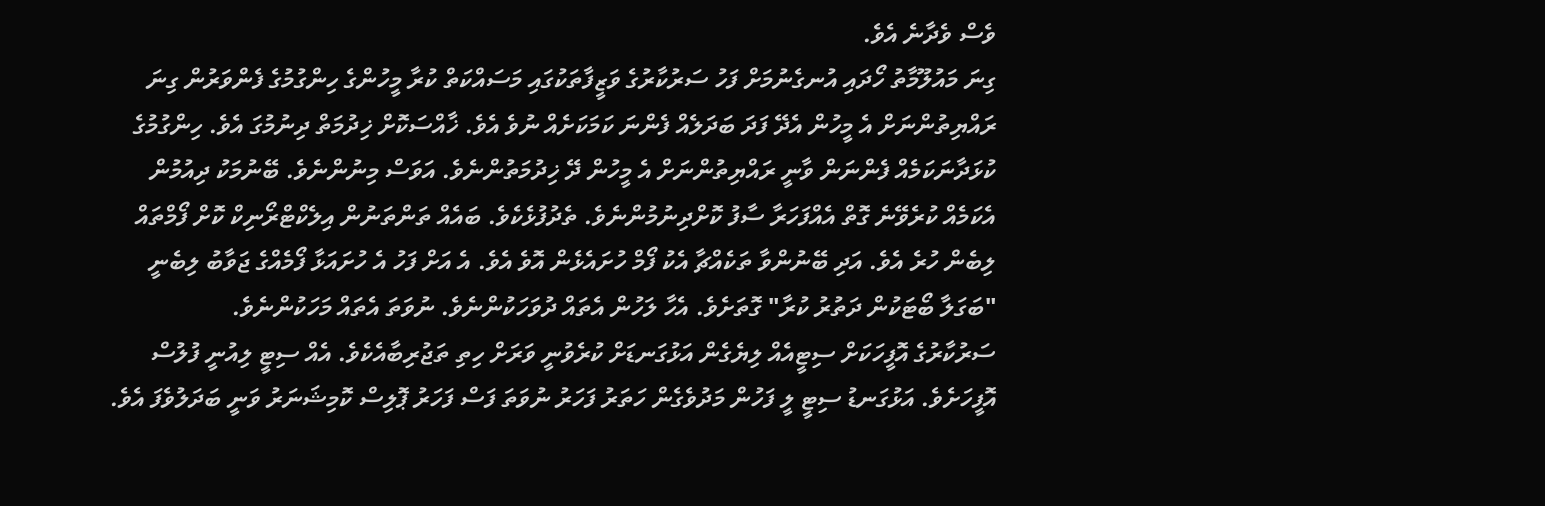ވެސް ވެދާނެ އެވެ.
ގިނަ މައުލޫމާތު ހޯދައި އުނގެނުމަށް ފަހު ސަރުކާރުގެ ވަޒީފާތަކުގައި މަސައްކަތް ކުރާ މީހުންގެ ހިންގުމުގެ ފެންވަރުން ގިނަ ރައްޔިތުންނަށް އެ މީހުން އެދޭ ފަދަ ބަދަލެއް ފެންނަ ކަމަކަށެއް ނުވެ އެވެ. ޚާއްސަކޮށް ޚިދުމަތް ދިނުމުގަ އެވެ. ހިންގުމުގެ ކުޅަދާނަކަމެއް ފެންނަން ވާނީ ރައްޔިތުންނަށް އެ މީހުން ދޭ ޚިދުމަތުންނެވެ. އަވަސް މިނުންނެވެ. ބޭނުމަކު ދިއުމުން އެކަމެއް ކުރެވޭނެ ގޮތް އެއްފަހަރާ ސާފު ކޮށްދިނުމުންނެވެ. ތެދުފުޅެކެވެ. ބައެއް ތަންތަނުން އިލެކްޓްރޯނިކް ކޮށް ފޯމްތައް ލިބެން ހުރެ އެވެ. އަދި ބޭނުންވާ ތަކެއްޗާ އެކު ފޯމް ހުށައެޅެން އޮވެ އެވެ. އެ އަށް ފަހު އެ ހުށައަޅާ ފޯމެއްގެ ޖަވާބު ލިބެނީ "ބަގަލާ ބޯޓަކުން ދަތުރު ކުރާ" ގޮތަށެވެ. އެހާ ލަހުން އެތައް ދުވަހަކުންނެވެ. ނުވަތަ އެތައް މަހަކުންނެވެ.
ސަރުކާރުގެ އޮފީހަކަށް ސިޓީއެއް ލިޔެގެން އަޅުގަނޑަށް ކުރެވުނީ ވަރަށް ހިތި ތަޖުރިބާއެކެވެ. އެއް ސިޓީ ލިއުނީ ފުލުސް އޮފީހަށެވެ. އަޅުގަނޑު ސިޓީ ލީ ފަހުން މަދުވެގެން ހަތަރު ފަހަރު ނުވަތަ ފަސް ފަހަރު ޕޮލިސް ކޮމިޝަނަރު ވަނީ ބަދަލުވެފަ އެވެ.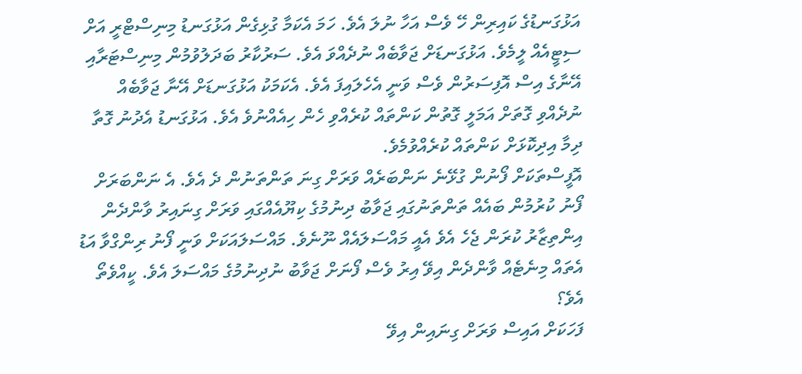އަޅުގަނޑުގެ ކައިރިން ހޭ ވެސް އަހާ ނުލަ އެވެ. ހަމަ އެކަމާ ގުޅިގެން އަޅުގަނޑު މިނިސްޓްރީ އަށް ސިޓީއެއް ލީމެވެ. އަޅުގަނޑަށް ޖަވާބެއް ނުދެއްވަ އެވެ. ސަރުކާރު ބަދަލުވުމުން މިނިސްޓަރާއި އޭނާގެ އިސް އޮފިސަރުން ވެސް ވަނީ އެހެލައިފަ އެވެ. އެކަމަކު އަޅުގަނޑަށް އޭނާ ޖަވާބެއް ނުދެއްވި ގޮތަށް އަމަލީ ގޮތުން ކަންތައް ކުރެއްވި ހެން ހިއެއްނުވެ އެވެ. އަޅުގަނޑު އެދުނު ގޮތާ ދިމާ އިދިކޮޅަށް ކަންތައް ކުރެއްވުމެވެ.
އޮފީސްތަކަށް ފޯނުން ގުޅޭނެ ނަންބަރެއް ވަރަށް ގިނަ ތަންތަނުން ދެ އެވެ. އެ ނަންބަރަށް ފޯނު ކުރުމުން ބައެއް ތަންތަނުގައި ޖަވާބު ދިނުމުގެ ކިޔޫއެއްގައި ވަރަށް ގިނައިރު ވާންދެން އިންތިޒާރު ކުރަން ޖެހެ އެވެ އެއީ މައްސަލައެއް ނޫނެވެ. މައްސަލައަކަށް ވަނީ ފޯނު ރިންގްވާ އަޑު އެތައް މިނެޓެއް ވާންދެން އިވޭ އިރު ވެސް ފޯނަށް ޖަވާބު ނުދިނުމުގެ މައްސަލަ އެވެ. ކީއްވެތޯ އެވެ؟
ފަހަކަށް އައިސް ވަރަށް ގިނައިން އިވޭ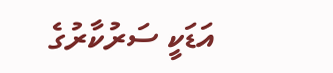އަޑަކީ ސަރުކާރުގެ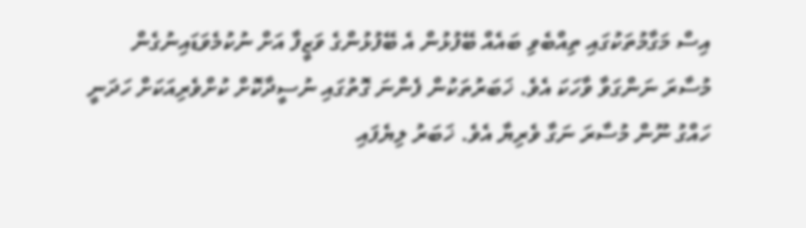އިސް މަގާމުތަކުގައި ތިއްބެވި ބައެއް ބޭފުޅުން އެ ބޭފުޅުންގެ ވަޒީފާ އަށް ނުކުމެވަޑައިނުގެން މުސާރަ ނަންގަވާ ވާހަކަ އެވެ. ޚަބަރުތަކުން ފެންނަ ގޮތުގައި ނުސީދާކޮށް ކުށްވެރިއަކަށް ހަދަނީ ހައްގު ނޫން މުސާރަ ނަގާ ވެރިޔާ އެވެ. ޚަބަރު ލިޔެފައި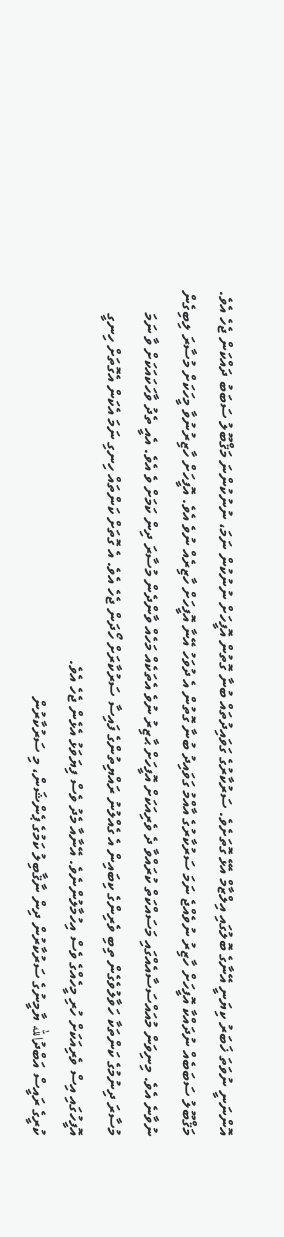އޮންނަނީ ނުވަތަ ޚަބަރު ކިޔަނީ އޭނާގެ ބޮލުގައި އިލްޒާމް އެޅޭ ގޮތަށެވެ. ސަރުކާރުގެ ގަވައިދުތައް ބުނާ ގޮތުން އޮފީހަށް ނުނުކުން ނަމަ، ނުނުކުންނަ މަޤްބޫލު ސަބަބު ދައްކަން ޖެހެ އެވެ. މަޤްބޫލު ސަބަބެއް ނުދައްކާ އޮފީހަށް ހާޒިރު ނުވެއްޖެ ނަމަ ސަރުކާރުގެ އާއްމު ގަވައިދު ބުނާ ގޮތުން އެ ދުވަހު އޭނާ އޮފީހަށް ހާޒިރެއް ނުވެ އެވެ. އޮފީހަށް ހާޒިރުނުވާ މީހަކަށް މުސާރަ ލިބިގެން ނުވާނެ އެވެ. މިނިވަން މުއައްސަސާއެއްގައި މަސައްކަތް ކުރައްވާ ދެ ވެރިއަކަށް އޮފީހަށް ޙާޒިރު ނުވެ އެތަކެއް މަހެއް ވާންދެން މުސާރަ ދިން ކަމަށް ވެ އެވެ. އެއީ ތެދު ވާހަކައަކަށް ވާ ނަމަ މުސާރަ ދިނުމުގެ ކަންތަކާ ހަވާލުވެގެން ތިބި ވެރިންގެ ކިބައިން އެ ގެއްލުނު ރައްޔިތުންގެ ފައިސާ ސަރުކާރަށް ހޯދަން ޖެހެ އެވެ. އެ ގޮތަށް ކަންތައް ހިނގި ނަމަ އެކަން އެގޮތަށް ހިނގީ އޮފީހުގައި އިސް ވެރިއަކަށް ހުރި މީހެއްގެ ވެސް އިހުމާލުންނެވެ. އޭނާއާ މެދު ވެސް ފިޔަވަޅު އެޅެން ޖެހެ އެވެ.
ކުރީގެ ރައީސް އަބްދުالله ޔާމީނުގެ ސަރުކާރުން ދިން ނާޤާބިލު ކަމުގެ ޕެންޝަން، މި ސަރުކާރުން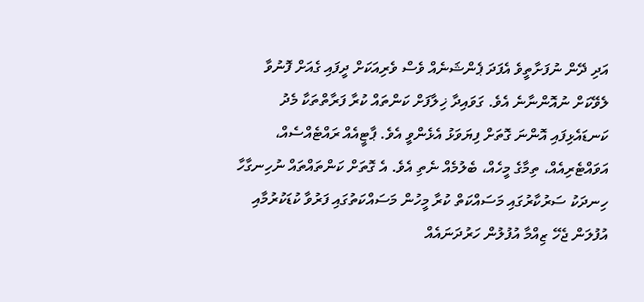އަދި ދޭން ނުފަށާތީވެ އެފަދަ ޕެންޝަނެއް ވެސް ވެރިއަކަށް ދީފައި ގެއަށް ފޮނުވާ ލެވޭކަށް ނުއޮންނާނެ އެވެ. ގަވައިދާ ޚިލާފަށް ކަންތައް ކުރާ ފަރާތްތަކާ މެދު ކަނޑައެޅިފައި އޮންނަ ގޮތަށް ފިޔަވަޅު އެޅެންވީ އެވެ. ޕާޓީއެއް ރައްޓެއްސެއް، އަވައްޓެރިއެއް، ތިމާގެ މީހެއް، ބެލުމެއް ނެތި އެވެ. އެ ގޮތަށް ކަންތައްތައް ނުހިނގާހާ ހިނދަކު ސަރުކާރުގައި މަސައްކަތް ކުރާ މީހުން މަސައްކަތުގައި ފަރުވާ ކުޑަކުރުމާއި އުފުލަން ޖެހޭ ޒިއްމާ އުފުލުން ހަރުދަނައެއް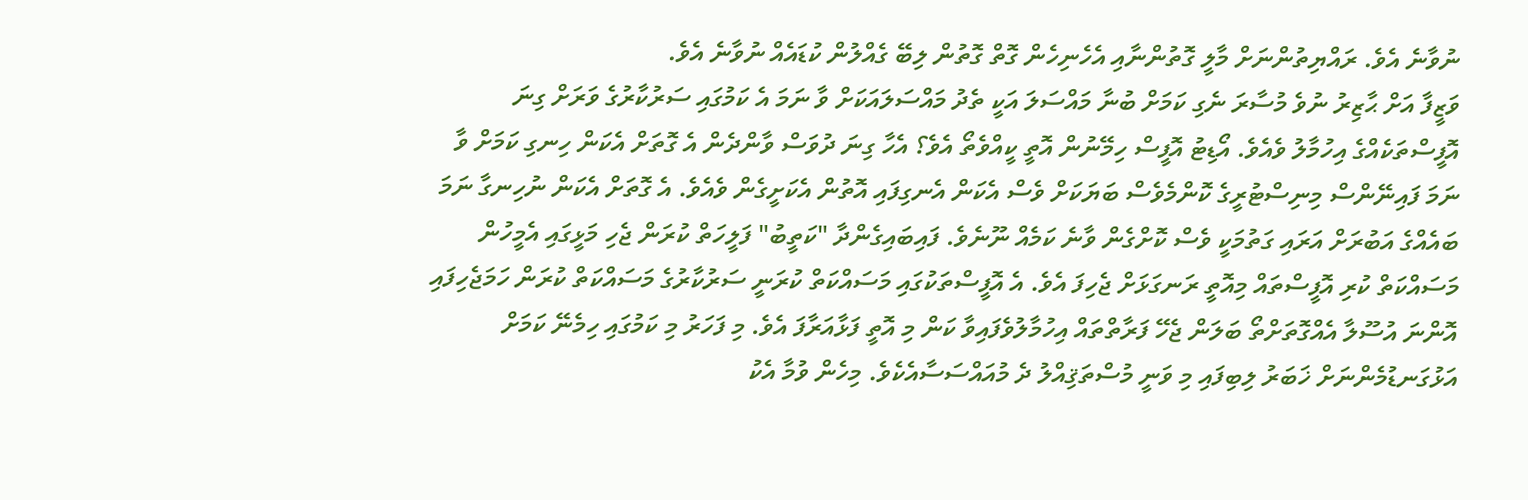ނުވާނެ އެވެ. ރައްޔިތުންނަށް މާލީ ގޮތުންނާއި އެހެނިހެން ގޮތް ގޮތުން ލިބޭ ގެއްލުން ކުޑައެއް ނުވާނެ އެވެ.
ވަޒީފާ އަށް ޙާޒިރު ނުވެ މުސާރަ ނެގި ކަމަށް ބުނާ މައްސަލަ އަކީ ތެދު މައްސަލައަކަށް ވާ ނަމަ އެ ކަމުގައި ސަރުކާރުގެ ވަރަށް ގިނަ އޮފީސްތަކެއްގެ އިހުމާލު ވެއެވެ. އޯޑިޓު އޮފީސް ހިމޭނުން އޮތީ ކީއްވެތޯ އެވެ؟ އެހާ ގިނަ ދުވަސް ވާންދެން އެ ގޮތަށް އެކަން ހިނގި ކަމަށް ވާ ނަމަ ފައިނޭންސް މިނިސްޓުރީގެ ކޮންމެވެސް ބަޔަކަށް ވެސް އެކަން އެނގިފައި އޮތުން އެކަށީގެން ވެއެވެ. އެ ގޮތަށް އެކަން ނުހިނގާ ނަމަ ބައެއްގެ އަބުރަށް އަރައި ގަތުމަކީ ވެސް ކޮށްގެން ވާނެ ކަމެއް ނޫނެވެ. ފައިބައިގެންދާ "ކަތީބު" ފަލީހަތް ކުރަން ޖެހި މަޅީގައި އެމީހުން މަސައްކަތް ކުރި އޮފީސްތައް މިއޮތީ ރަނގަޅަށް ޖެހިފަ އެވެ. އެ އޮފީސްތަކުގައި މަސައްކަތް ކުރަނީ ސަރުކާރުގެ މަސައްކަތް ކުރަން ހަމަޖެހިފައި އޮންނަ އުސޫލާ އެއްގޮތަށްތޯ ބަލަން ޖެހޭ ފަރާތްތައް އިހުމާލުވެފައިވާ ކަން މި އޮތީ ފަޅާއަރާފަ އެވެ. މި ފަހަރު މި ކަމުގައި ހިމެނޭ ކަމަށް އަޅުގަނޑުމެންނަށް ޚަބަރު ލިބިފައި މި ވަނީ މުސްތަޤިއްލު ދެ މުއައްސަސާއެކެވެ. މިހެން ވުމާ އެކު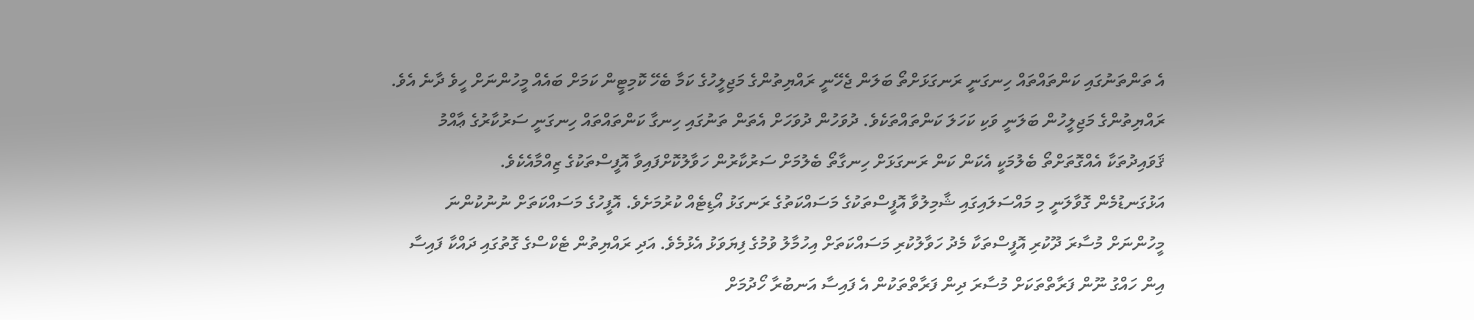އެ ތަންތަނުގައި ކަންތައްތައް ހިނގަނީ ރަނގަޅަށްތޯ ބަލަން ޖެހޭނީ ރައްޔިތުންގެ މަޖިލީހުގެ ކަމާ ބެހޭ ކޮމިޓީން ކަމަށް ބައެއް މީހުންނަށް ހީވެ ދާނެ އެވެ. ރައްޔިތުންގެ މަޖިލީހުން ބަލަނީ ވަކި ކަހަލަ ކަންތައްތަކެވެ. ދުވަހުން ދުވަހަށް އެތަން ތަނުގައި ހިނގާ ކަންތައްތައް ހިނގަނީ ސަރުކާރުގެ ޢާއްމު ޤަވައިދުތަކާ އެއްގޮތަށްތޯ ބެލުމަކީ އެކަން ކަން ރަނގަޅަށް ހިނގާތޯ ބެލުމަށް ސަރުކާރުން ހަވާލުކޮށްފައިވާ އޮފީސްތަކުގެ ޒިއްމާއެކެވެ.
އަޅުގަނޑުމެން ގޮވާލަނީ މި މައްސަލައިގައި ޝާމިލުވާ އޮފީސްތަކުގެ މަސައްކަތުގެ ރަނގަޅު އޯޑިޓެއް ކުރުމަށެވެ. އޮފީހުގެ މަސައްކަތަށް ނުނުކުންނަ މީހުންނަށް މުސާރަ ދޫކުރި އޮފީސްތަކާ މެދު ހަވާލުކުރި މަސައްކަތަށް އިހުމާލު ވުމުގެ ފިޔަވަޅު އެޅުމެވެ. އަދި ރައްޔިތުން ޓެކްސްގެ ގޮތުގައި ދައްކާ ފައިސާ އިން ހައްގު ނޫން ފަރާތްތަކަށް މުސާރަ ދިން ފަރާތްތަކުން އެ ފައިސާ އަނބުރާ ހޯދުމަށް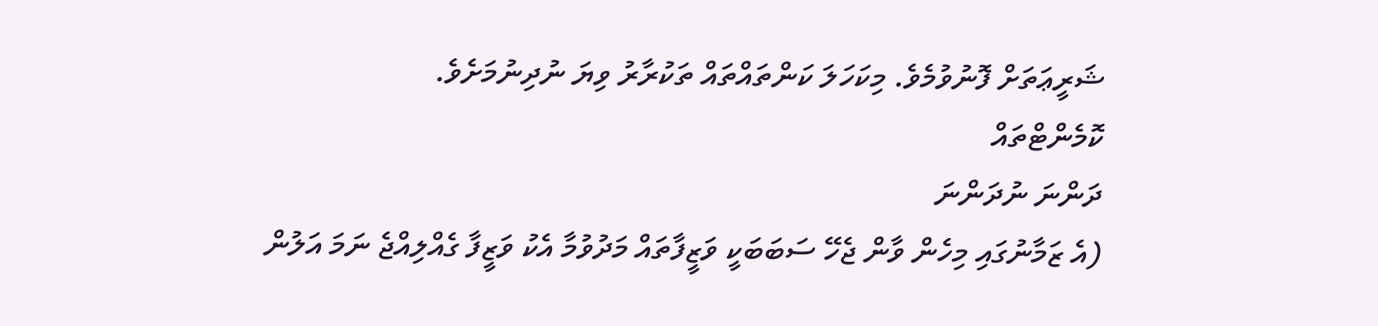ޝަރީޢަތަށް ފޮނުވުމެވެ. މިކަހަލަ ކަންތައްތައް ތަކުރާރު ވިޔަ ނުދިނުމަށެވެ.
ކޮމެންޓްތައް
ދަންނަ ނުދަންނަ
(އެ ޒަމާނުގައި މިހެން ވާން ޖެހޭ ސަބަބަކީ ވަޒީފާތައް މަދުވުމާ އެކު ވަޒީފާ ގެއްލިއްޖެ ނަމަ އަލުން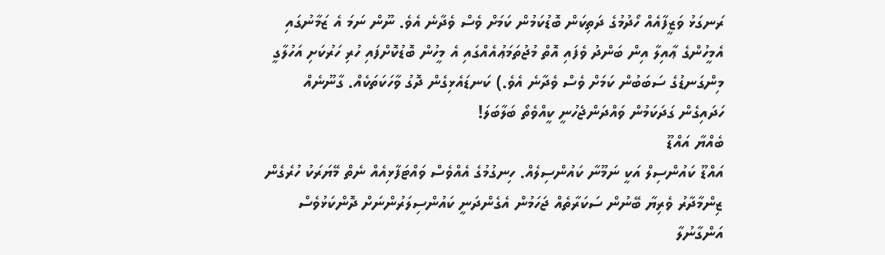ރަނގަޅު ވަޒީފާއެއް ހޯދުމުގެ ދަތިކަން ބޮޑުކަމުން ކަމަށް ވެސް ވެދާނެ އެވެ. ނޫން ނަމަ އެ ޒަމާނުގައި އެމީހުންގެ ޢާއިލާ އިން ބަންދު ވެފައި އޮތް މުޖުތަމަޢުއެއްގައި އެ މީހުން ބޮޑުކޮށްފައި ހުރި ހަރުކަށި އަހުލާގީ މިންގަނޑުގެ ސަބަބުން ކަމަށް ވެސް ވެދާނެ އެވެ.) ކަނޑައެޅިގެން ދޮގު ވާހަކަތަކެއް. ގާނޫނެއް ހަދައިގެން ގަދަކަމުން ވައްދަންޖެހުނީ ކީއްވެތޯ ބަލާބަލަ!
ބެއްޔާ އައްޑޫ
އައްޑޫ ކައުންސިލް އަކީ ނަމޫނާ ކައުންސިލެއް. ހިނގުމުގެ އެއްވެސް ވައްޓަފާޅިއެއް ނެތް މޭޔަރަކު ހުރެގެން ޒިންމާދާރު ވެރިޔާ ބޭނުން ސަކަރާތެއް ޖަހަމުން އެގެންދަނީ ކައުންސިލަރުންނަށް ދޮންކަޅުވެސް އަންގާނުލާ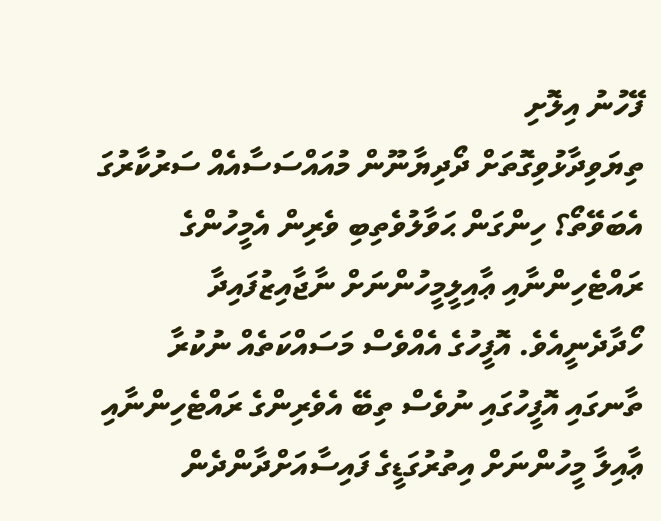ފޭހުނު އިލޮށި
ތިޔަވިދާޅުވިގޮތަށް ދޯދިޔާނޫން މުއައްސަސާއެއް ސަރުކާރުގަ އެބަވޭތޯ؟ ހިންގަން ޙަވާލުވެތިބި ވެރިން އެމީހުންގެ ރައްޓެހިންނާއި ޢާއިލީމީހުންނަށް ނާޖާއިޒުފައިދާ ހޯދާދެނީއެވެ. އޮފީހުގެ އެއްވެސް މަސައްކަތެއް ނުކުރާ ތާނގައި އޮފީހުގައި ނުވެސް ތިބޭ އެވެރިންގެ ރައްޓެހިންނާއި ޢާއިލާ މީހުންނަށް އިތުރުގަޑީގެ ފައިސާއަށްދާންދެން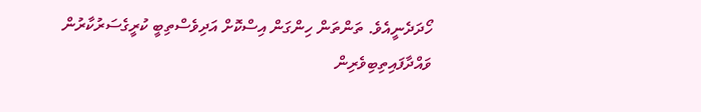ހޯދަދެނީއެވެ. ތަންތަން ހިންގަން އިސްކޮށް އަދިވެސްތިބީ ކުރީގެސަރުކާރުން ވައްދާފައިތިބިވެރިން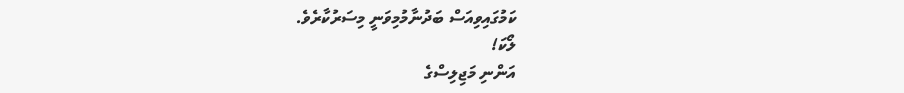ކަމުގައިވިއަސް ބަދުނާމުމިވަނީ މިސަރުކާރެވެ.
ލޯކަ!
އަންނި މަޖިލިސްގެ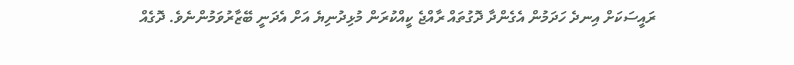ރައީސަކަށް އިނދެ ހަދަމުން އެގެންދާ ދޮގުތައް ރާއްޖެ ކީއްކުރަން މުޅިދުނިޔެ އަށް އެދަނީ ބޭޒާރުވަމުންނެވެ. ދޮގެއް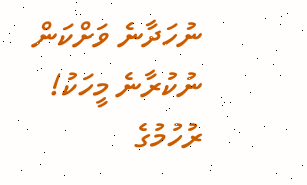ނުހަދާނެ ވަށްކަން ނުކުރާނެ މީހަކު! ރުހުމުގެ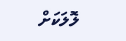ލޮލަކަށް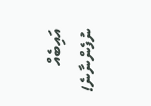އައިބެއް ނުފެންނާނެ!